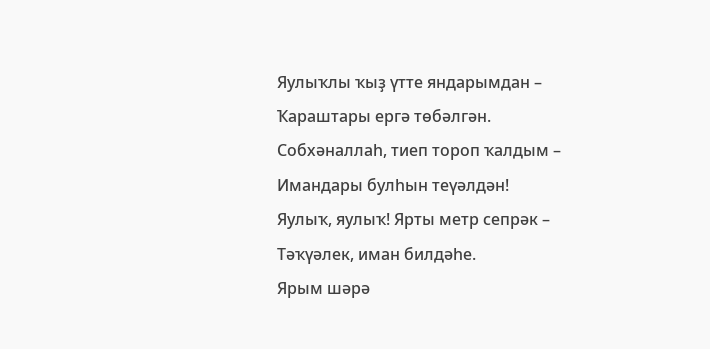Яулыҡлы ҡыҙ үтте яндарымдан –
Ҡараштары ергә төбәлгән.
Собхәналлаһ, тиеп тороп ҡалдым –
Имандары булһын теүәлдән!
Яулыҡ, яулыҡ! Ярты метр сепрәк –
Тәҡүәлек, иман билдәһе.
Ярым шәрә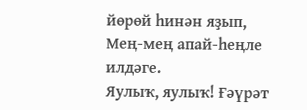йөрөй һинән яҙып,
Мең-мең апай-һеңле илдәге.
Яулыҡ, яулыҡ! Ғәүрәт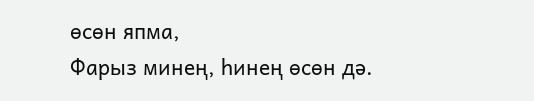өсөн япма,
Фарыз минең, һинең өсөн дә.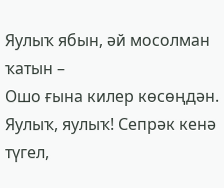Яулыҡ ябын, әй мосолман ҡатын –
Ошо ғына килер көсөңдән.
Яулыҡ, яулыҡ! Сепрәк кенә түгел,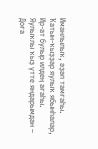Иманлылыҡ, әҙәп тамғаһы.
Ҡатын-ҡыҙҙар яулыҡ ябынһалар,
Ир-ат булыр илдең ағаһы.
Яулыҡлы ҡыҙ үтте яндарымдан –
Доға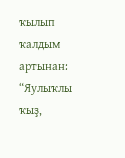ҡылып ҡалдым артынан:
“Яулыҡлы ҡыҙ,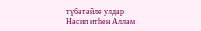түбәтәйле улдар
Насип итһен Аллам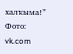халҡыма!”
Фото: vk.com